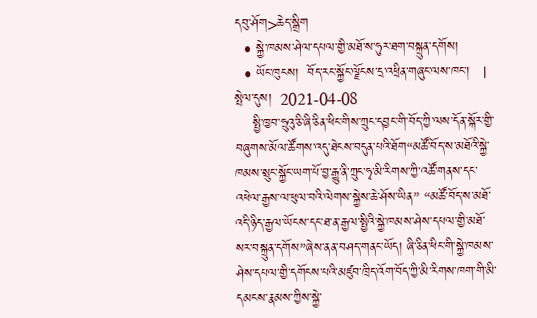དབུ་ཤོག>ཆེད་སྒྲིག
  • སྐྱེ་ཁམས་ཤེལ་དཔལ་གྱི་མཐོ་ས་ཧུར་ཐག་བསྐྲུན་དགོས།
  • ཡོང་ཁུངས།  བོད་རང་སྐྱོང་ལྗོངས་དྲ་འཕྲིན་གཞུང་ལས་ཁང་།   |     སྤེལ་དུས།  2021-04-08
    སྤྱི་ཁྱབ་ཧྲུའུ་ཅི་ཞི་ཅིན་ཕིང་གིས་ཀྲུང་དབྱང་གི་བོད་ཀྱི་ལས་དོན་སྐོར་གྱི་བཞུགས་མོལ་ཚོགས་འདུ་ཐེངས་བདུན་པའི་ཐོག“མཚོ་བོད་ས་མཐོའི་སྐྱེ་ཁམས་སྲུང་སྐྱོང་ཡག་པོ་བྱ་རྒྱུ་ནི་ཀྲུང་ཧྭ་མི་རིགས་ཀྱི་འཚོ་གནས་དང་འཕེལ་རྒྱས་ལ་ཕུལ་བའི་ལེགས་སྐྱེས་ཆེ་ཤོས་ཡིན” “མཚོ་བོད་ས་མཐོ་འདི་ཉིད་རྒྱལ་ཡོངས་དང་ཐ་ན་རྒྱལ་སྤྱིའི་སྐྱེ་ཁམས་ཤེས་དཔལ་གྱི་མཐོ་སར་བསྐྲུན་དགོས”ཞེས་ནན་བཤད་གནང་ཡོད། ཞི་ཅིན་ཕིང་གི་སྐྱེ་ཁམས་ཤེས་དཔལ་གྱི་དགོངས་པའི་མཛུབ་ཁྲིད་འོག་བོད་ཀྱི་མི་རིགས་ཁག་གི་མི་དམངས་རྣམས་ཀྱིས་སྐྱེ་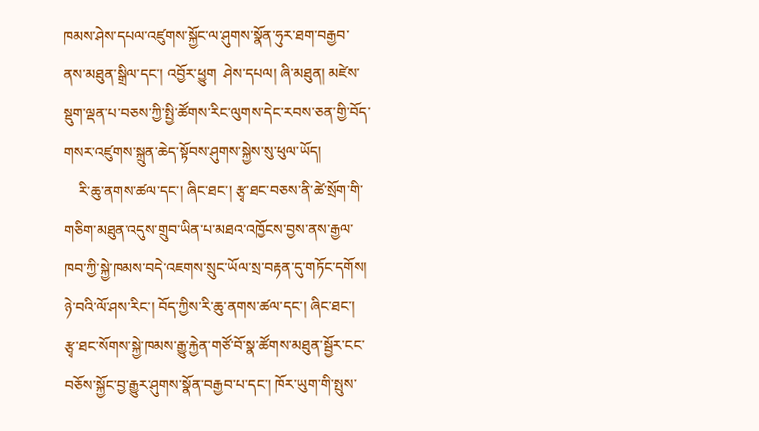ཁམས་ཤེས་དཔལ་འཛུགས་སྐྱོང་ལ་ཤུགས་སྣོན་ཧུར་ཐག་བརྒྱབ་ནས་མཐུན་སྒྲིལ་དང་། འབྱོར་ཕྱུག  ཤེས་དཔལ། ཞི་མཐུན། མཛེས་སྡུག་ལྡན་པ་བཅས་ཀྱི་སྤྱི་ཚོགས་རིང་ལུགས་དེང་རབས་ཅན་གྱི་བོད་གསར་འཛུགས་སྐྲུན་ཆེད་སྟོབས་ཤུགས་སྐྱེས་སུ་ཕུལ་ཡོད།
    རི་ཆུ་ནགས་ཚལ་དང་། ཞིང་ཐང་། རྩྭ་ཐང་བཅས་ནི་ཚེ་སྲོག་གི་གཅིག་མཐུན་འདུས་གྲུབ་ཡིན་པ་མཐའ་འཁྱོངས་བྱས་ནས་རྒྱལ་ཁབ་ཀྱི་སྐྱེ་ཁམས་བདེ་འཇགས་སྲུང་ཡོལ་སྲ་བརྟན་དུ་གཏོང་དགོས། ཉེ་བའི་ལོ་ཤས་རིང་། བོད་ཀྱིས་རི་ཆུ་ནགས་ཚལ་དང་། ཞིང་ཐང་། རྩྭ་ཐང་སོགས་སྐྱེ་ཁམས་རྒྱུ་རྐྱེན་གཙོ་བོ་སྣ་ཚོགས་མཐུན་སྦྱོར་ངང་བཅོས་སྐྱོང་བྱ་རྒྱུར་ཤུགས་སྣོན་བརྒྱབ་པ་དང་། ཁོར་ཡུག་གི་སྤུས་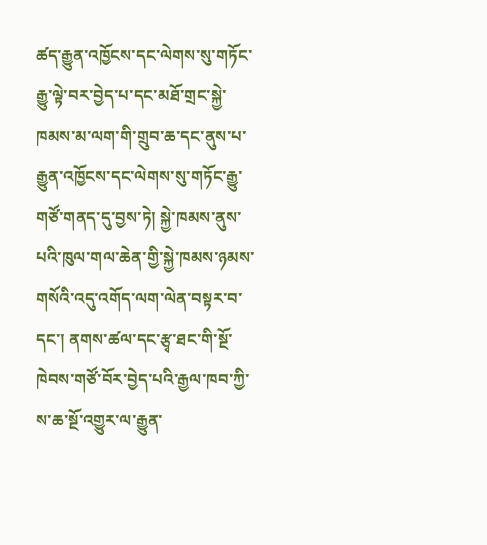ཚད་རྒྱུན་འཁྱོངས་དང་ལེགས་སུ་གཏོང་རྒྱུ་ལྟེ་བར་བྱེད་པ་དང་མཐོ་གྲང་སྐྱེ་ཁམས་མ་ལག་གི་གྲུབ་ཆ་དང་ནུས་པ་རྒྱུན་འཁྱོངས་དང་ལེགས་སུ་གཏོང་རྒྱུ་གཙོ་གནད་དུ་བྱས་ཏེ། སྐྱེ་ཁམས་ནུས་པའི་ཁུལ་གལ་ཆེན་གྱི་སྐྱེ་ཁམས་ཉམས་གསོའི་འདུ་འགོད་ལག་ལེན་བསྟར་བ་དང་། ནགས་ཚལ་དང་རྩྭ་ཐང་གི་སྔོ་ཁེབས་གཙོ་བོར་བྱེད་པའི་རྒྱལ་ཁབ་ཀྱི་ས་ཆ་སྔོ་འགྱུར་ལ་རྒྱུན་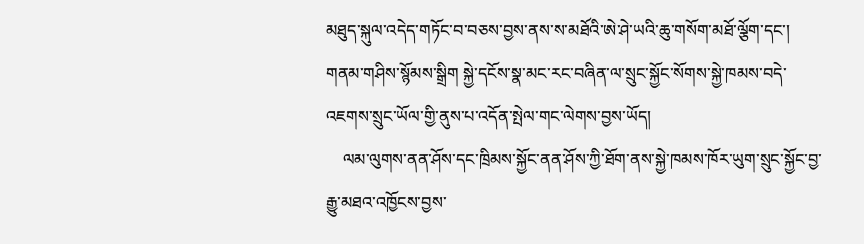མཐུད་སྐུལ་འདེད་གཏོང་བ་བཅས་བྱས་ནས་ས་མཐོའི་ཨེ་ཤེ་ཡའི་ཆུ་གསོག་མཐོ་ལྕོག་དང་། གནམ་གཤིས་སྙོམས་སྒྲིག སྐྱེ་དངོས་སྣ་མང་རང་བཞིན་ལ་སྲུང་སྐྱོང་སོགས་སྐྱེ་ཁམས་བདེ་འཇགས་སྲུང་ཡོལ་གྱི་ནུས་པ་འདོན་སྤེལ་གང་ལེགས་བྱས་ཡོད།
    ལམ་ལུགས་ནན་ཤོས་དང་ཁྲིམས་སྐྱོང་ནན་ཤོས་ཀྱི་ཐོག་ནས་སྐྱེ་ཁམས་ཁོར་ཡུག་སྲུང་སྐྱོང་བྱ་རྒྱུ་མཐའ་འཁྱོངས་བྱས་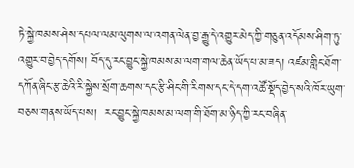ཏེ་སྐྱེ་ཁམས་ཤེས་དཔལ་ལམ་ལུགས་ལ་འགན་ལེན་བྱ་རྒྱུ་དེ་འགྱུར་མེད་ཀྱི་གཅུན་འདོམས་ཤིག་ཏུ་འགྱུར་བ་བྱེད་དགོས། བོད་དུ་རང་བྱུང་སྐྱེ་ཁམས་མ་ལག་གལ་ཆེན་ཡོད་པ་མ་ཟད། འཛམ་གླིང་ཐོག་དཀོན་ཞིང་རྩ་ཆེའི་རི་སྐྱེས་སྲོག་ཆགས་དང་རྩི་ཤིང་གི་རིགས་དང་དེ་དག་འཚོ་སྡོད་བྱེད་སའི་ཁོར་ཡུག་བཅས་གནས་ཡོད་པས།  རང་བྱུང་སྐྱེ་ཁམས་མ་ལག་གི་ཐོག་མ་ཉིད་ཀྱི་རང་བཞིན་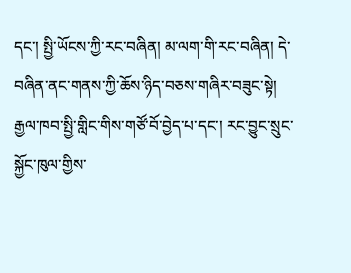དང་། སྤྱི་ཡོངས་ཀྱི་རང་བཞིན། མ་ལག་གི་རང་བཞིན། དེ་བཞིན་ནང་གནས་ཀྱི་ཆོས་ཉིད་བཅས་གཞིར་བཟུང་སྟེ།  རྒྱལ་ཁབ་སྤྱི་གླིང་གིས་གཙོ་བོ་བྱེད་པ་དང་། རང་བྱུང་སྲུང་སྐྱོང་ཁུལ་གྱིས་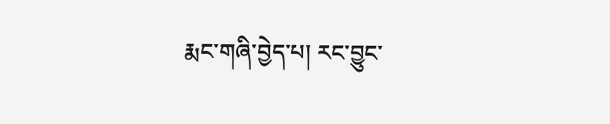རྨང་གཞི་བྱེད་པ། རང་བྱུང་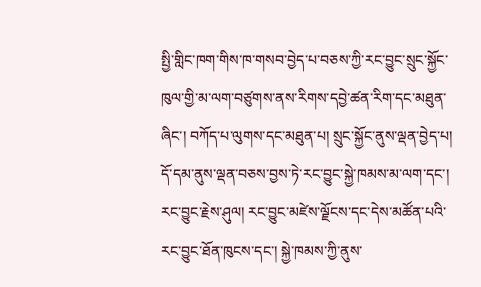སྤྱི་གླིང་ཁག་གིས་ཁ་གསབ་བྱེད་པ་བཅས་ཀྱི་རང་བྱུང་སྲུང་སྐྱོང་ཁུལ་གྱི་མ་ལག་བཙུགས་ནས་རིགས་དབྱེ་ཚན་རིག་དང་མཐུན་ཞིང་། བཀོད་པ་ལུགས་དང་མཐུན་པ། སྲུང་སྐྱོང་ནུས་ལྡན་བྱེད་པ། དོ་དམ་ནུས་ལྡན་བཅས་བྱས་ཏེ་རང་བྱུང་སྐྱེ་ཁམས་མ་ལག་དང་། རང་བྱུང་རྗེས་ཤུལ། རང་བྱུང་མཛེས་ལྗོངས་དང་དེས་མཚོན་པའི་རང་བྱུང་ཐོན་ཁུངས་དང་། སྐྱེ་ཁམས་ཀྱི་ནུས་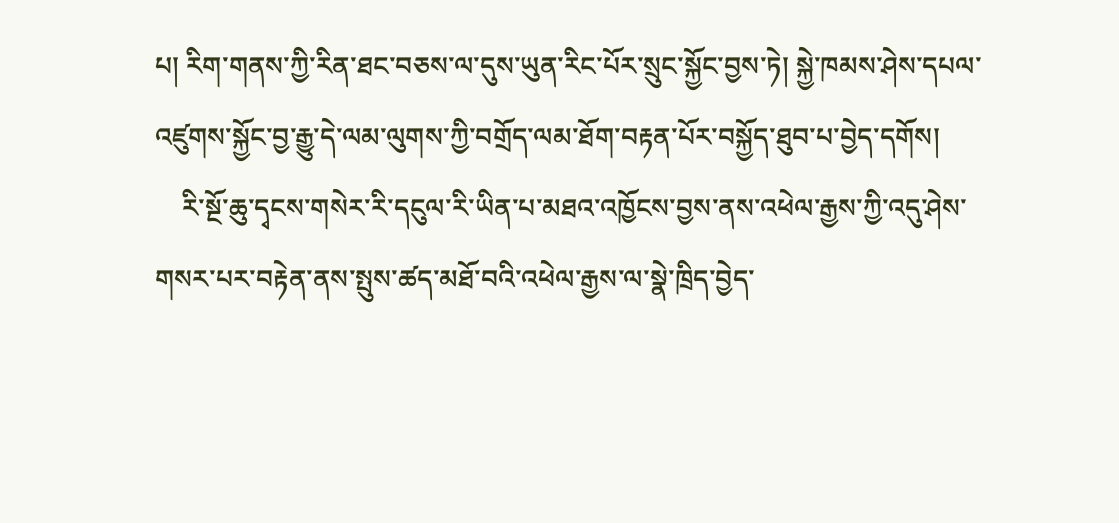པ། རིག་གནས་ཀྱི་རིན་ཐང་བཅས་ལ་དུས་ཡུན་རིང་པོར་སྲུང་སྐྱོང་བྱས་ཏེ། སྐྱེ་ཁམས་ཤེས་དཔལ་འཛུགས་སྐྱོང་བྱ་རྒྱུ་དེ་ལམ་ལུགས་ཀྱི་བགྲོད་ལམ་ཐོག་བརྟན་པོར་བསྐྱོད་ཐུབ་པ་བྱེད་དགོས།
    རི་སྔོ་ཆུ་དྭངས་གསེར་རི་དངུལ་རི་ཡིན་པ་མཐའ་འཁྱོངས་བྱས་ནས་འཕེལ་རྒྱས་ཀྱི་འདུ་ཤེས་གསར་པར་བརྟེན་ནས་སྤུས་ཚད་མཐོ་བའི་འཕེལ་རྒྱས་ལ་སྣེ་ཁྲིད་བྱེད་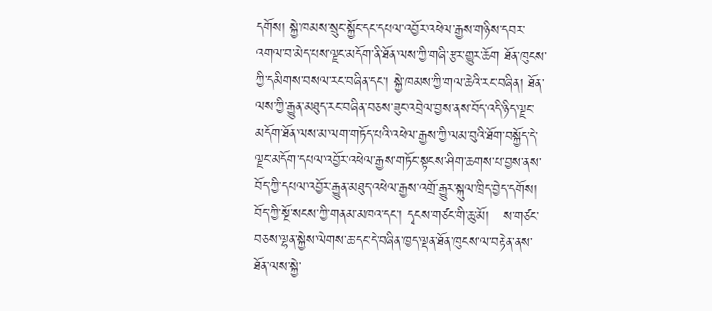དགོས། སྐྱེ་ཁམས་སྲུང་སྐྱོང་དང་དཔལ་འབྱོར་འཕེལ་རྒྱས་གཉིས་དབར་འགལ་བ་མེད་པས་ལྗང་མདོག་ནི་ཐོན་ལས་ཀྱི་གཞི་རྩར་གྱུར་ཆོག ཐོན་ཁུངས་ཀྱི་དམིགས་བསལ་རང་བཞིན་དང་། སྐྱེ་ཁམས་ཀྱི་གལ་ཆེའི་རང་བཞིན། ཐོན་ལས་ཀྱི་རྒྱུན་མཐུད་རང་བཞིན་བཅས་ཟུང་འབྲེལ་བྱས་ནས་བོད་འདི་ཉིད་ལྗང་མདོག་ཐོན་ལས་མ་ལག་གཏོད་པའི་འཕེལ་རྒྱས་ཀྱི་ལམ་བུའི་ཐོག་བསྐྱོད་དེ་ལྗང་མདོག་དཔལ་འབྱོར་འཕེལ་རྒྱས་གཏོང་སྟངས་ཤིག་ཆགས་པ་བྱས་ནས་བོད་ཀྱི་དཔལ་འབྱོར་རྒྱུན་མཐུད་འཕེལ་རྒྱས་འགྲོ་རྒྱུར་སྐུལ་ཁྲིད་བྱེད་དགོས། བོད་ཀྱི་སྔོ་སངས་ཀྱི་གནམ་མཁའ་དང་། དྭངས་གཙང་གི་ཆུ་མོ།   ས་གཙང་བཅས་ལྷན་སྐྱེས་ལེགས་ཆ་དང་དེ་བཞིན་ཁྱད་ལྡན་ཐོན་ཁུངས་ལ་བརྟེན་ནས་ཐོན་ལས་སྐྱེ་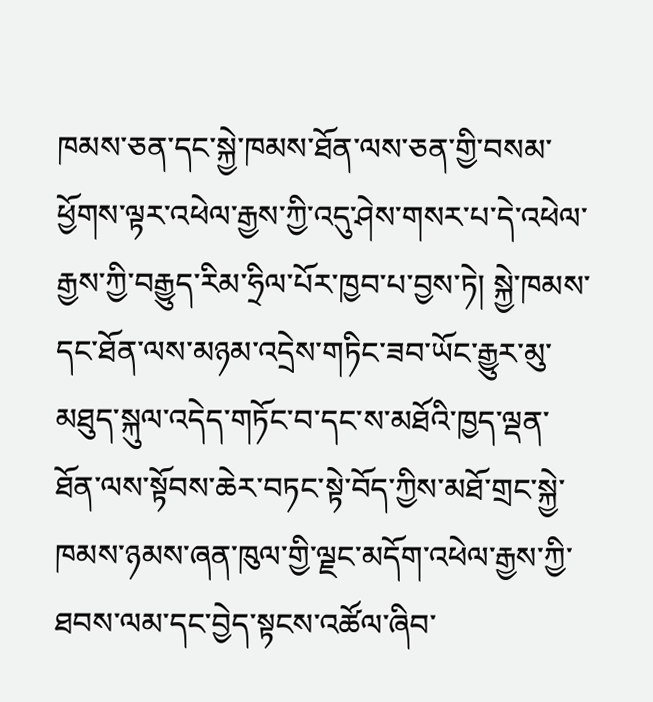ཁམས་ཅན་དང་སྐྱེ་ཁམས་ཐོན་ལས་ཅན་གྱི་བསམ་ཕྱོགས་ལྟར་འཕེལ་རྒྱས་ཀྱི་འདུ་ཤེས་གསར་པ་དེ་འཕེལ་རྒྱས་ཀྱི་བརྒྱུད་རིམ་ཧྲིལ་པོར་ཁྱབ་པ་བྱས་ཏེ། སྐྱེ་ཁམས་དང་ཐོན་ལས་མཉམ་འདྲེས་གཏིང་ཟབ་ཡོང་རྒྱུར་མུ་མཐུད་སྐུལ་འདེད་གཏོང་བ་དང་ས་མཐོའི་ཁྱད་ལྡན་ཐོན་ལས་སྟོབས་ཆེར་བཏང་སྟེ་བོད་ཀྱིས་མཐོ་གྲང་སྐྱེ་ཁམས་ཉམས་ཞན་ཁུལ་གྱི་ལྗང་མདོག་འཕེལ་རྒྱས་ཀྱི་ཐབས་ལམ་དང་བྱེད་སྟངས་འཚོལ་ཞིབ་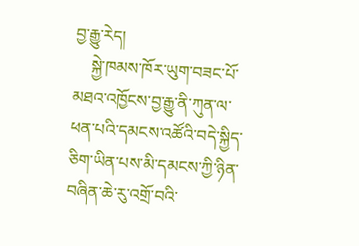བྱ་རྒྱུ་རེད།
    སྐྱེ་ཁམས་ཁོར་ཡུག་བཟང་པོ་མཐའ་འཁྱོངས་བྱ་རྒྱུ་ནི་ཀུན་ལ་ཕན་པའི་དམངས་འཚོའི་བདེ་སྐྱིད་ཅིག་ཡིན་པས་མི་དམངས་ཀྱི་ཉིན་བཞིན་ཆེ་རུ་འགྲོ་བའི་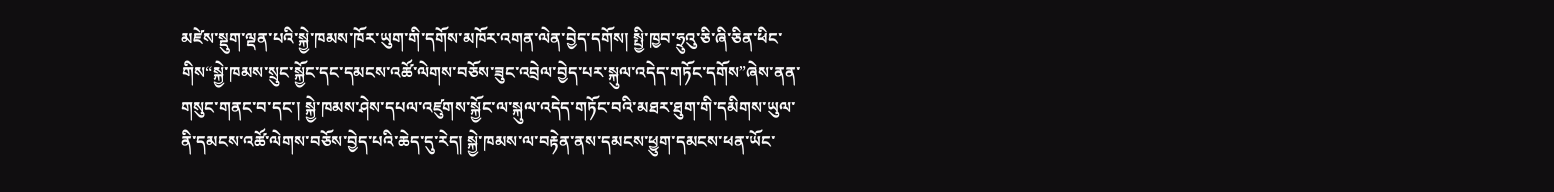མཛེས་སྡུག་ལྡན་པའི་སྐྱེ་ཁམས་ཁོར་ཡུག་གི་དགོས་མཁོར་འགན་ལེན་བྱེད་དགོས། སྤྱི་ཁྱབ་ཧྲུའུ་ཅི་ཞི་ཅིན་ཕིང་གིས“སྐྱེ་ཁམས་སྲུང་སྐྱོང་དང་དམངས་འཚོ་ལེགས་བཅོས་ཟུང་འབྲེལ་བྱེད་པར་སྐུལ་འདེད་གཏོང་དགོས”ཞེས་ནན་གསུང་གནང་བ་དང་། སྐྱེ་ཁམས་ཤེས་དཔལ་འཛུགས་སྐྱོང་ལ་སྐུལ་འདེད་གཏོང་བའི་མཐར་ཐུག་གི་དམིགས་ཡུལ་ནི་དམངས་འཚོ་ལེགས་བཅོས་བྱེད་པའི་ཆེད་དུ་རེད། སྐྱེ་ཁམས་ལ་བརྟེན་ནས་དམངས་ཕྱུག་དམངས་ཕན་ཡོང་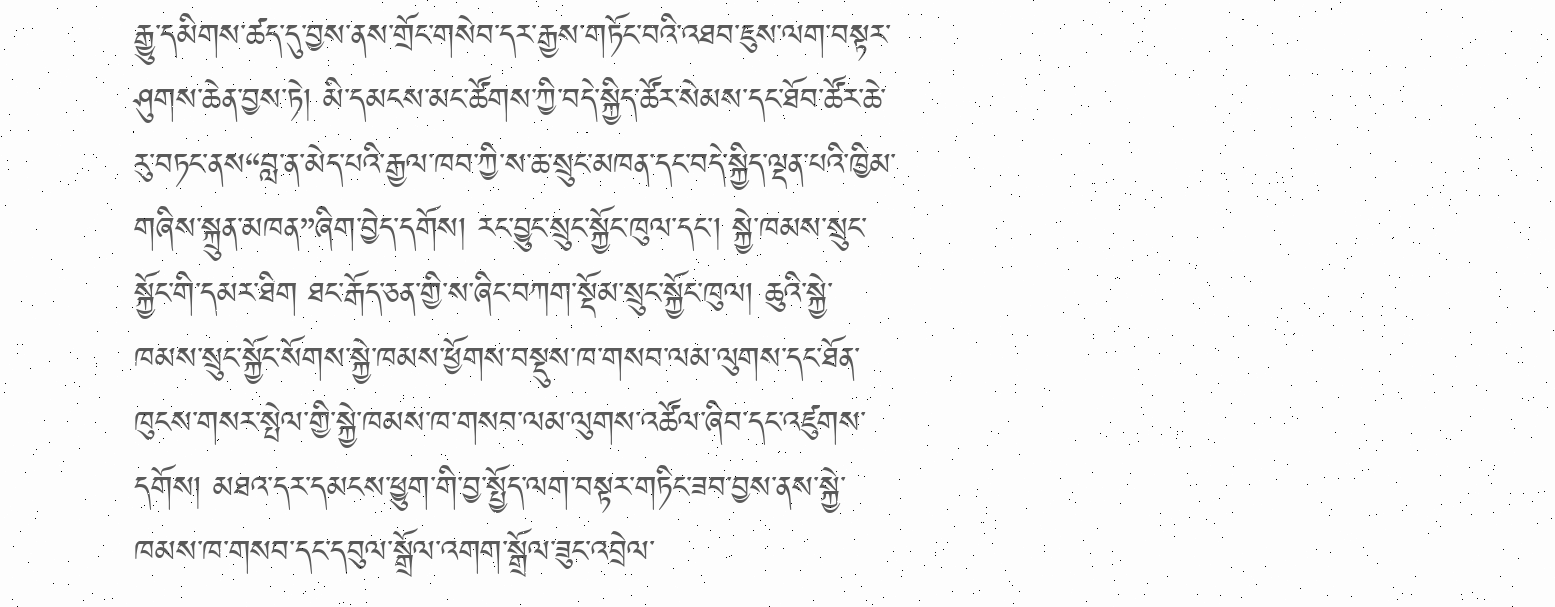རྒྱུ་དམིགས་ཚད་དུ་བྱས་ནས་གྲོང་གསེབ་དར་རྒྱས་གཏོང་བའི་འཐབ་ཇུས་ལག་བསྟར་ཤུགས་ཆེན་བྱས་ཏེ། མི་དམངས་མང་ཚོགས་ཀྱི་བདེ་སྐྱིད་ཚོར་སེམས་དང་ཐོབ་ཚོར་ཆེ་རུ་བཏང་ནས“བླ་ན་མེད་པའི་རྒྱལ་ཁབ་ཀྱི་ས་ཆ་སྲུང་མཁན་དང་བདེ་སྐྱིད་ལྡན་པའི་ཁྱིམ་གཞིས་སྐྲུན་མཁན”ཞིག་བྱེད་དགོས། རང་བྱུང་སྲུང་སྐྱོང་ཁུལ་དང་། སྐྱེ་ཁམས་སྲུང་སྐྱོང་གི་དམར་ཐིག ཐང་རྒོད་ཅན་གྱི་ས་ཞིང་བཀག་སྡོམ་སྲུང་སྐྱོང་ཁུལ། ཆུའི་སྐྱེ་ཁམས་སྲུང་སྐྱོང་སོགས་སྐྱེ་ཁམས་ཕྱོགས་བསྡུས་ཁ་གསབ་ལམ་ལུགས་དང་ཐོན་ཁུངས་གསར་སྤེལ་གྱི་སྐྱེ་ཁམས་ཁ་གསབ་ལམ་ལུགས་འཚོལ་ཞིབ་དང་འཛུགས་དགོས། མཐའ་དར་དམངས་ཕྱུག་གི་བྱ་སྤྱོད་ལག་བསྟར་གཏིང་ཟབ་བྱས་ནས་སྐྱེ་ཁམས་ཁ་གསབ་དང་དབུལ་སྒྲོལ་འགག་སྒྲོལ་ཟུང་འབྲེལ་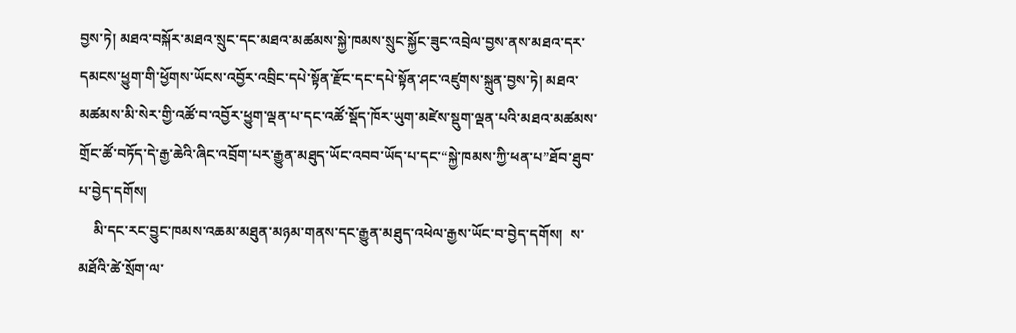བྱས་ཏེ། མཐའ་བསྐོར་མཐའ་སྲུང་དང་མཐའ་མཚམས་སྐྱེ་ཁམས་སྲུང་སྐྱོང་ཟུང་འབྲེལ་བྱས་ནས་མཐའ་དར་དམངས་ཕྱུག་གི་ཕྱོགས་ཡོངས་འབྱོར་འབྲིང་དཔེ་སྟོན་རྫོང་དང་དཔེ་སྟོན་ཤང་འཛུགས་སྐྲུན་བྱས་ཏེ། མཐའ་མཚམས་མི་སེར་གྱི་འཚོ་བ་འབྱོར་ཕྱུག་ལྡན་པ་དང་འཚོ་སྡོད་ཁོར་ཡུག་མཛེས་སྡུག་ལྡན་པའི་མཐའ་མཚམས་གྲོང་ཚོ་བཏོད་དེ་རྒྱ་ཆེའི་ཞིང་འབྲོག་པར་རྒྱུན་མཐུད་ཡོང་འབབ་ཡོད་པ་དང་“སྐྱེ་ཁམས་ཀྱི་ཕན་པ”ཐོབ་ཐུབ་པ་བྱེད་དགོས།
    མི་དང་རང་བྱུང་ཁམས་འཆམ་མཐུན་མཉམ་གནས་དང་རྒྱུན་མཐུད་འཕེལ་རྒྱས་ཡོང་བ་བྱེད་དགོས།  ས་མཐོའི་ཚེ་སྲོག་ལ་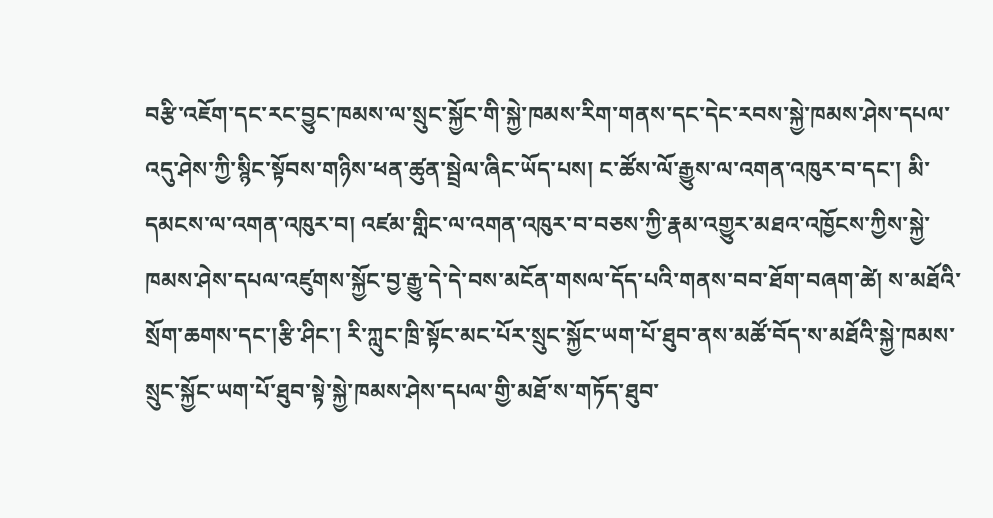བརྩི་འཇོག་དང་རང་བྱུང་ཁམས་ལ་སྲུང་སྐྱོང་གི་སྐྱེ་ཁམས་རིག་གནས་དང་དེང་རབས་སྐྱེ་ཁམས་ཤེས་དཔལ་འདུ་ཤེས་ཀྱི་སྙིང་སྟོབས་གཉིས་ཕན་ཚུན་སྦྲེལ་ཞིང་ཡོད་པས། ང་ཚོས་ལོ་རྒྱུས་ལ་འགན་འཁུར་བ་དང་། མི་དམངས་ལ་འགན་འཁུར་བ། འཛམ་གླིང་ལ་འགན་འཁུར་བ་བཅས་ཀྱི་རྣམ་འགྱུར་མཐའ་འཁྱོངས་ཀྱིས་སྐྱེ་ཁམས་ཤེས་དཔལ་འཛུགས་སྐྱོང་བྱ་རྒྱུ་དེ་དེ་བས་མངོན་གསལ་དོད་པའི་གནས་བབ་ཐོག་བཞག་ཚེ། ས་མཐོའི་སྲོག་ཆགས་དང་།རྩི་ཤིང་། རི་ཀླུང་ཁྲི་སྟོང་མང་པོར་སྲུང་སྐྱོང་ཡག་པོ་ཐུབ་ནས་མཚོ་བོད་ས་མཐོའི་སྐྱེ་ཁམས་སྲུང་སྐྱོང་ཡག་པོ་ཐུབ་སྟེ་སྐྱེ་ཁམས་ཤེས་དཔལ་གྱི་མཐོ་ས་གཏོད་ཐུབ་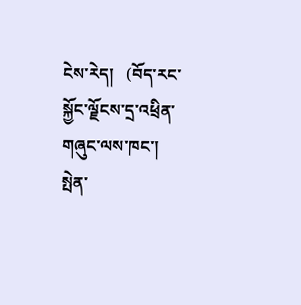ངེས་རེད།   (བོད་རང་སྐྱོང་ལྗོངས་དྲ་འཕྲིན་གཞུང་ལས་ཁང་། སྤེན་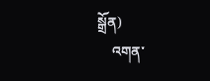སྒྲོན)
    འགན་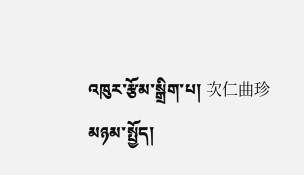འཁུར་རྩོམ་སྒྲིག་པ། 次仁曲珍
མཉམ་སྤྱོད།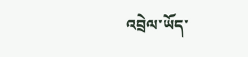འབྲེལ་ཡོད་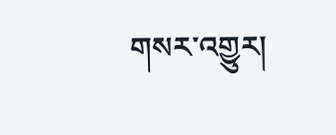གསར་འགྱུར།